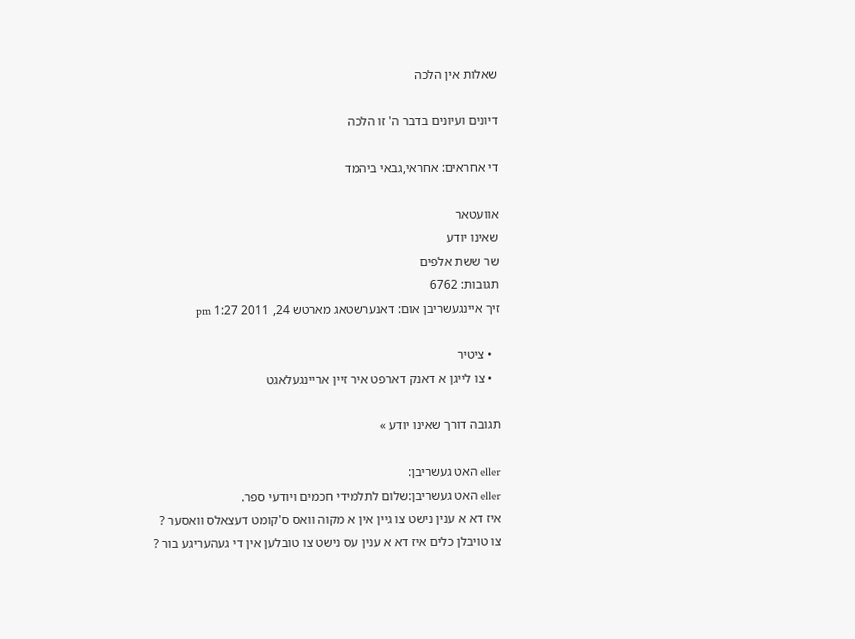שאלות אין הלכה

דיונים ועיונים בדבר ה' זו הלכה

די אחראים: אחראי,גבאי ביהמד

אוועטאר
שאינו יודע
שר ששת אלפים
תגובות: 6762
זיך איינגעשריבן אום: דאנערשטאג מארטש 24, 2011 1:27 pm

  • ציטיר
  • צו לייגן א דאנק דארפט איר זיין אריינגעלאגט

תגובה דורך שאינו יודע »

eller האט געשריבן:
eller האט געשריבן:שלום לתלמידי חכמים ויודעי ספר.
איז דא א ענין נישט צו גיין אין א מקוה וואס ס'קומט דעצאלס וואסער ?
צו טויבלן כלים איז דא א ענין עס נישט צו טובלען אין די געהעריגע בור ?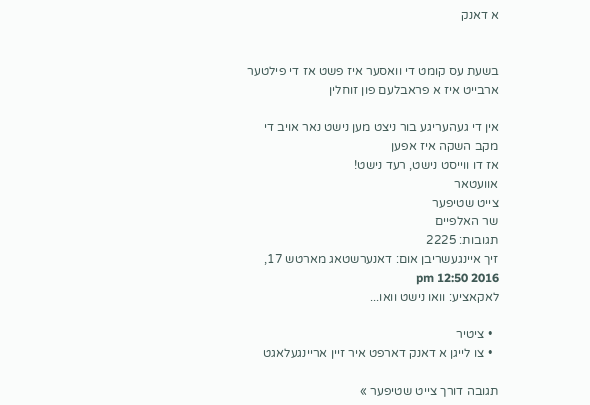א דאנק


בשעת עס קומט די וואסער איז פשט אז די פילטער ארבייט איז א פראבלעם פון זוחלין

אין די געהעריגע בור ניצט מען נישט נאר אויב די מקב השקה איז אפען
אז דו ווייסט נישט, רעד נישט!
אוועטאר
צייט שטיפער
שר האלפיים
תגובות: 2225
זיך איינגעשריבן אום: דאנערשטאג מארטש 17, 2016 12:50 pm
לאקאציע: וואו נישט וואו...

  • ציטיר
  • צו לייגן א דאנק דארפט איר זיין אריינגעלאגט

תגובה דורך צייט שטיפער »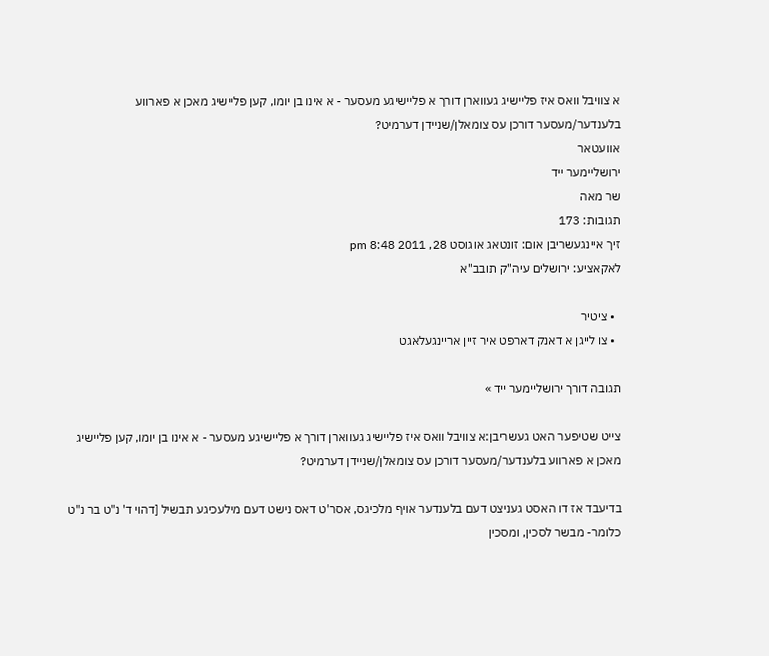א צוויבל וואס איז פליישיג געווארן דורך א פליישיגע מעסער - א אינו בן יומו, קען פליישיג מאכן א פארווע בלענדער/מעסער דורכן עס צומאלן/שניידן דערמיט?
אוועטאר
ירושליימער ייד
שר מאה
תגובות: 173
זיך איינגעשריבן אום: זונטאג אוגוסט 28, 2011 8:48 pm
לאקאציע: ירושלים עיה"ק תובב"א

  • ציטיר
  • צו לייגן א דאנק דארפט איר זיין אריינגעלאגט

תגובה דורך ירושליימער ייד »

צייט שטיפער האט געשריבן:א צוויבל וואס איז פליישיג געווארן דורך א פליישיגע מעסער - א אינו בן יומו, קען פליישיג מאכן א פארווע בלענדער/מעסער דורכן עס צומאלן/שניידן דערמיט?

בדיעבד אז דו האסט געניצט דעם בלענדער אויף מלכיגס, אסר'ט דאס נישט דעם מילעכיגע תבשיל [דהוי ד' נ"ט בר נ"ט כלומר- מבשר לסכין, ומסכין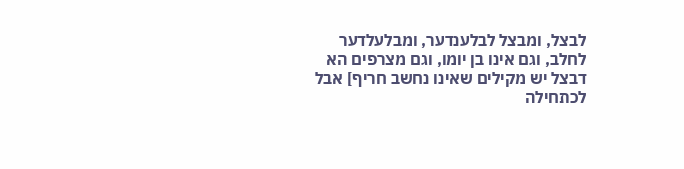לבצל, ומבצל לבלענדער, ומבלעלדער לחלב, וגם אינו בן יומו, וגם מצרפים הא דבצל יש מקילים שאינו נחשב חריף] אבל לכתחילה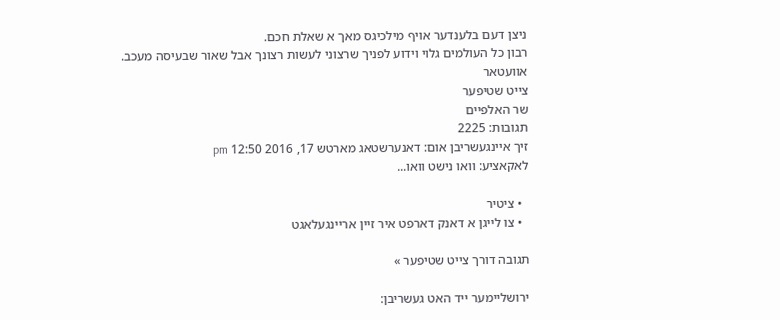ניצן דעם בלענדער אויף מילכיגס מאך א שאלת חכם.
רבון כל העולמים גלוי וידוע לפניך שרצוני לעשות רצונך אבל שאור שבעיסה מעכב.
אוועטאר
צייט שטיפער
שר האלפיים
תגובות: 2225
זיך איינגעשריבן אום: דאנערשטאג מארטש 17, 2016 12:50 pm
לאקאציע: וואו נישט וואו...

  • ציטיר
  • צו לייגן א דאנק דארפט איר זיין אריינגעלאגט

תגובה דורך צייט שטיפער »

ירושליימער ייד האט געשריבן: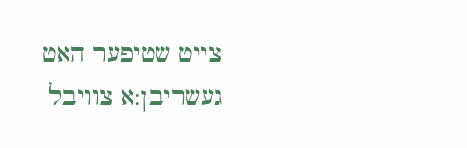צייט שטיפער האט געשריבן:א צוויבל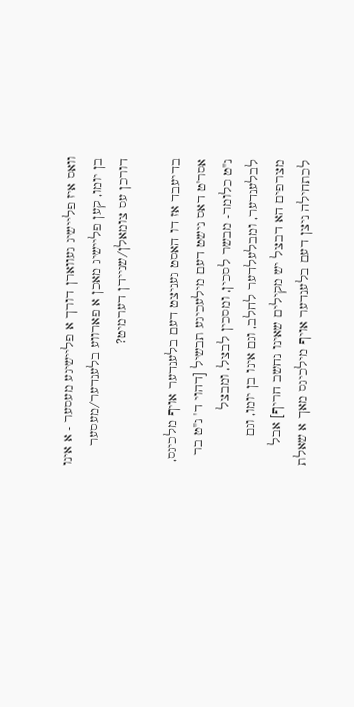וואס איז פליישיג געווארן דורך א פליישיגע מעסער - א אינו בן יומו, קען פליישיג מאכן א פארווע בלענדער/מעסער דורכן עס צומאלן/שניידן דערמיט?

בדיעבד אז דו האסט געניצט דעם בלענדער אויף מלכיגס, אסר'ט דאס נישט דעם מילעכיגע תבשיל [דהוי ד' נ"ט בר נ"ט כלומר- מבשר לסכין, ומסכין לבצל, ומבצל לבלענדער, ומבלעלדער לחלב, וגם אינו בן יומו, וגם מצרפים הא דבצל יש מקילים שאינו נחשב חריף] אבל לכתחילה ניצן דעם בלענדער אויף מילכיגס מאך א שאלת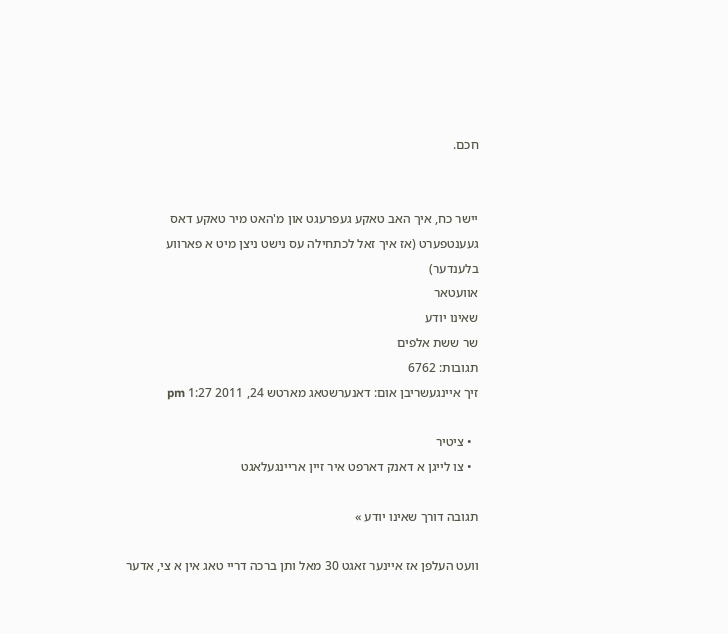חכם.


יישר כח, איך האב טאקע געפרעגט און מ'האט מיר טאקע דאס געענטפערט (אז איך זאל לכתחילה עס נישט ניצן מיט א פארווע בלענדער)
אוועטאר
שאינו יודע
שר ששת אלפים
תגובות: 6762
זיך איינגעשריבן אום: דאנערשטאג מארטש 24, 2011 1:27 pm

  • ציטיר
  • צו לייגן א דאנק דארפט איר זיין אריינגעלאגט

תגובה דורך שאינו יודע »

וועט העלפן אז איינער זאגט 30 מאל ותן ברכה דריי טאג אין א צי, אדער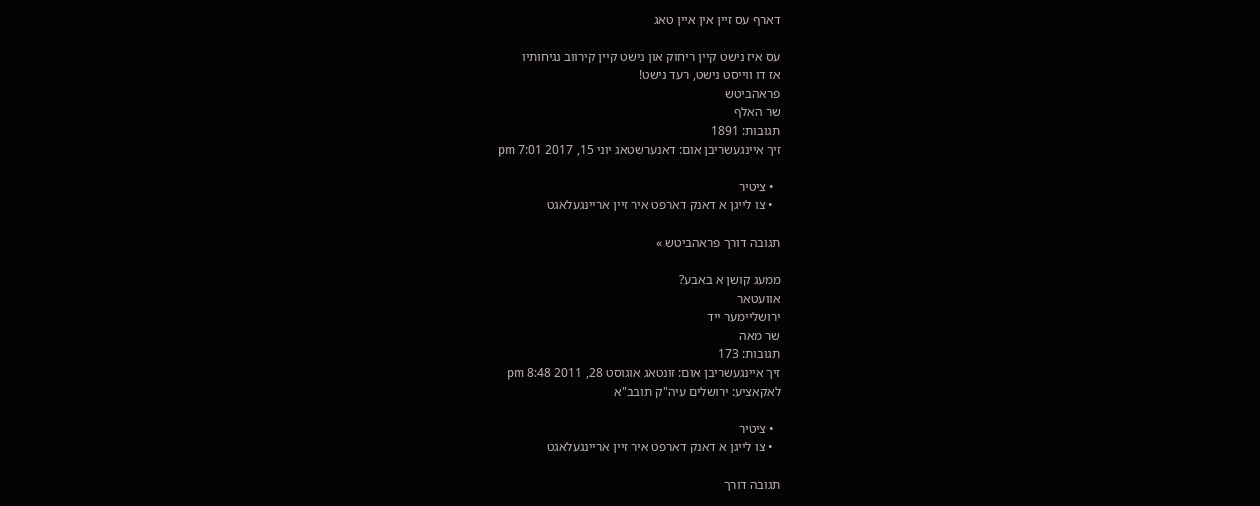דארף עס זיין אין איין טאג

עס איז נישט קיין ריחוק און נישט קיין קירווב נגיחותיו
אז דו ווייסט נישט, רעד נישט!
פראהביטש
שר האלף
תגובות: 1891
זיך איינגעשריבן אום: דאנערשטאג יוני 15, 2017 7:01 pm

  • ציטיר
  • צו לייגן א דאנק דארפט איר זיין אריינגעלאגט

תגובה דורך פראהביטש »

ממעג קושן א באבע?
אוועטאר
ירושליימער ייד
שר מאה
תגובות: 173
זיך איינגעשריבן אום: זונטאג אוגוסט 28, 2011 8:48 pm
לאקאציע: ירושלים עיה"ק תובב"א

  • ציטיר
  • צו לייגן א דאנק דארפט איר זיין אריינגעלאגט

תגובה דורך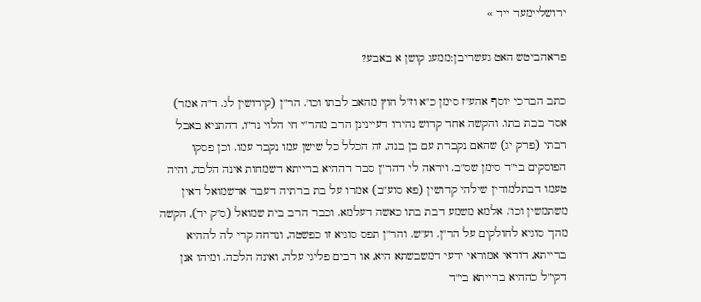ירושליימער ייד »

פראהביטש האט געשריבן:ממעג קושן א באבע?

כתב הברכי יוסף אהע"ז סימן כ"א וז"ל חוץ מהאב לבתו וכו'. הר"ן (קידושין לג. ד"ה אמר) אסר בבת בתו. והקשה אחד קדוש נהירו דעיינינן הרב מהר"י חי הלוי נר"ו, דהתניא באבל רבתי (פרק יג) שהאם נקברת עם בן בנה, זה הכלל כל שישן עמו נקבר עמו. וכן פסקו הפוסקים בי"ד סימן שס"ב. ויראה לי דהר"ן סבר דההיא ברייתא דשמחות אינה הלכה, והיה טעמו דבתלמודין שילהי קדושין (פא סוע"ב) אמרו על בת ברתיה דעבר אדשמואל דאין משתמשין וכו'. אלמא משמע דבת בתו כאשה דעלמא. וכבר הרב בית שמואל (ס"ק יד), הקשה מהך סוגיא לחולקים על הר"ן. וע"ש. והר"ן תפס סוגיא זו כפשטה, ונדחה קרי לה לההיא ברייתא, דודאי אמוראי ידעי דמשבשתא היא, או רבים פליגי עלה, ואינה הלכה. ומיהו אנן דקי"ל כההיא ברייתא בי"ד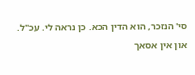סי' הנזכר, הוא הדין הכא. כן נראה לי. עכ"ל.
און אין אסאך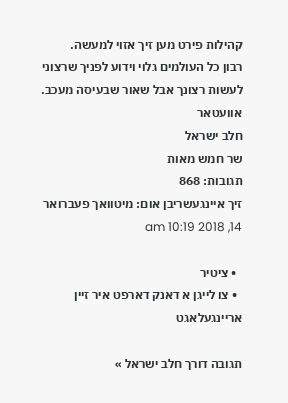קהילות פירט מען זיך אזוי למעשה.
רבון כל העולמים גלוי וידוע לפניך שרצוני לעשות רצונך אבל שאור שבעיסה מעכב.
אוועטאר
חלב ישראל
שר חמש מאות
תגובות: 868
זיך איינגעשריבן אום: מיטוואך פעברואר 14, 2018 10:19 am

  • ציטיר
  • צו לייגן א דאנק דארפט איר זיין אריינגעלאגט

תגובה דורך חלב ישראל »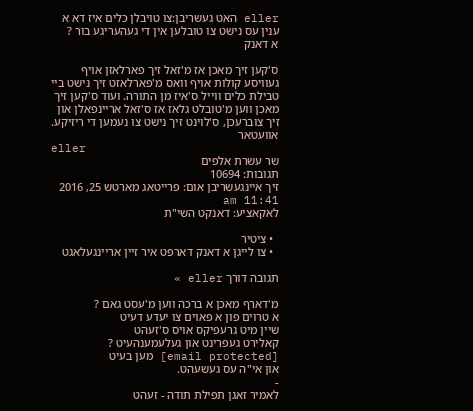eller האט געשריבן:צו טויבלן כלים איז דא א ענין עס נישט צו טובלען אין די געהעריגע בור ?
א דאנק

ס'קען זיך מאכן אז מ'זאל זיך פארלאזן אויף געוויסע קולות אויף וואס מ'פארלאזט זיך נישט ביי טבילת כלים ווייל ס'איז מן התורה. ועוד ס'קען זיך מאכן ווען מ'טובלט גלאז אז ס'זאל אריינפאלן און זיך צוברעכן, ס'לוינט זיך נישט צו נעמען די ריזיקע.
אוועטאר
eller
שר עשרת אלפים
תגובות: 10694
זיך איינגעשריבן אום: פרייטאג מארטש 25, 2016 11:41 am
לאקאציע: דאנקט השי"ת

  • ציטיר
  • צו לייגן א דאנק דארפט איר זיין אריינגעלאגט

תגובה דורך eller »

מ'דארף מאכן א ברכה ווען מ'עסט גאם ?
א טרוים פון א פאוים צו יעדע דעיט
שיין מיט גרעפיקס אויס ס'זעהט
קאלירט געפרינט און געלעמענהעיט ?
[email protected] מען בעיט
און אי"ה עס געשעהט.
-
לאמיר זאגן תפילת תודה - זעהט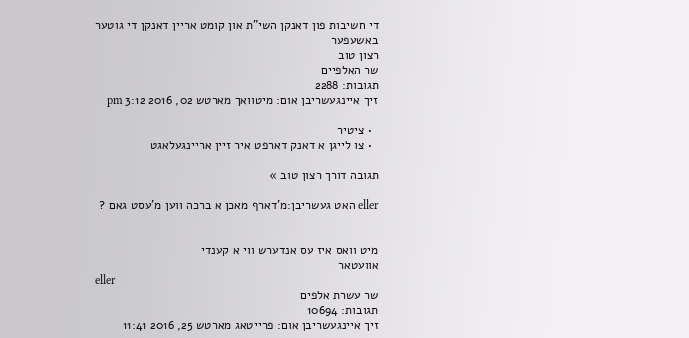די חשיבות פון דאנקן השי"ת און קומט אריין דאנקן די גוטער באשעפער
רצון טוב
שר האלפיים
תגובות: 2288
זיך איינגעשריבן אום: מיטוואך מארטש 02, 2016 3:12 pm

  • ציטיר
  • צו לייגן א דאנק דארפט איר זיין אריינגעלאגט

תגובה דורך רצון טוב »

eller האט געשריבן:מ'דארף מאכן א ברכה ווען מ'עסט גאם ?


מיט וואס איז עס אנדערש ווי א קענדי
אוועטאר
eller
שר עשרת אלפים
תגובות: 10694
זיך איינגעשריבן אום: פרייטאג מארטש 25, 2016 11:41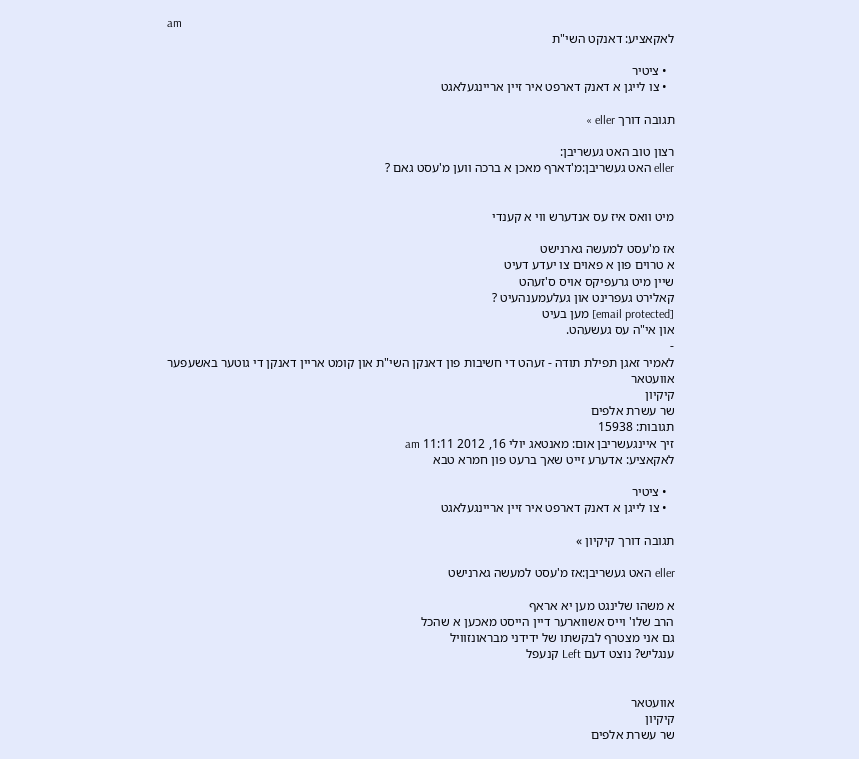am
לאקאציע: דאנקט השי"ת

  • ציטיר
  • צו לייגן א דאנק דארפט איר זיין אריינגעלאגט

תגובה דורך eller »

רצון טוב האט געשריבן:
eller האט געשריבן:מ'דארף מאכן א ברכה ווען מ'עסט גאם ?


מיט וואס איז עס אנדערש ווי א קענדי

אז מ'עסט למעשה גארנישט
א טרוים פון א פאוים צו יעדע דעיט
שיין מיט גרעפיקס אויס ס'זעהט
קאלירט געפרינט און געלעמענהעיט ?
[email protected] מען בעיט
און אי"ה עס געשעהט.
-
לאמיר זאגן תפילת תודה - זעהט די חשיבות פון דאנקן השי"ת און קומט אריין דאנקן די גוטער באשעפער
אוועטאר
קיקיון
שר עשרת אלפים
תגובות: 15938
זיך איינגעשריבן אום: מאנטאג יולי 16, 2012 11:11 am
לאקאציע: אדערע זייט שאך ברעט פון חמרא טבא

  • ציטיר
  • צו לייגן א דאנק דארפט איר זיין אריינגעלאגט

תגובה דורך קיקיון »

eller האט געשריבן:אז מ'עסט למעשה גארנישט

א משהו שלינגט מען יא אראף
הרב שלו' וייס אשווארער דיין הייסט מאכען א שהכל
גם אני מצטרף לבקשתו של ידידני מבראונזוויל
ענגליש? נוצט דעם Left קנעפל


אוועטאר
קיקיון
שר עשרת אלפים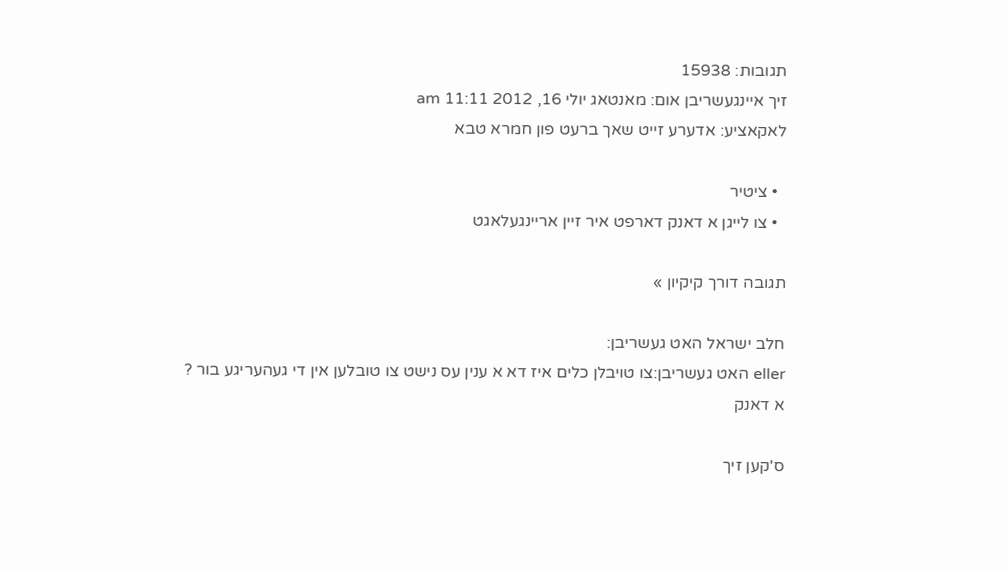תגובות: 15938
זיך איינגעשריבן אום: מאנטאג יולי 16, 2012 11:11 am
לאקאציע: אדערע זייט שאך ברעט פון חמרא טבא

  • ציטיר
  • צו לייגן א דאנק דארפט איר זיין אריינגעלאגט

תגובה דורך קיקיון »

חלב ישראל האט געשריבן:
eller האט געשריבן:צו טויבלן כלים איז דא א ענין עס נישט צו טובלען אין די געהעריגע בור ?
א דאנק

ס'קען זיך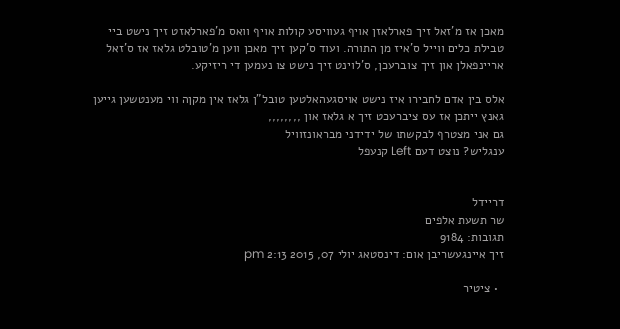מאכן אז מ'זאל זיך פארלאזן אויף געוויסע קולות אויף וואס מ'פארלאזט זיך נישט ביי טבילת כלים ווייל ס'איז מן התורה. ועוד ס'קען זיך מאכן ווען מ'טובלט גלאז אז ס'זאל אריינפאלן און זיך צוברעכן, ס'לוינט זיך נישט צו נעמען די ריזיקע.

אלס בין אדם לחבירו איז נישט אויסגעהאלטען טובל"ן גלאז אין מקןה ווי מענטשען גייען
גאנץ ייתכן אז עס ציברעכט זיך א גלאז און ,,,,,,,,
גם אני מצטרף לבקשתו של ידידני מבראונזוויל
ענגליש? נוצט דעם Left קנעפל


דריידל
שר תשעת אלפים
תגובות: 9184
זיך איינגעשריבן אום: דינסטאג יולי 07, 2015 2:13 pm

  • ציטיר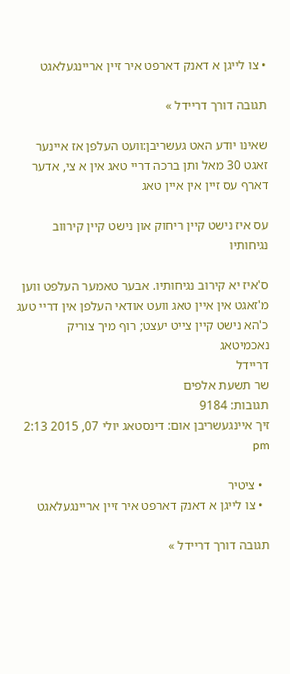• צו לייגן א דאנק דארפט איר זיין אריינגעלאגט

תגובה דורך דריידל »

שאינו יודע האט געשריבן:וועט העלפן אז איינער זאגט 30 מאל ותן ברכה דריי טאג אין א צי, אדער דארף עס זיין אין איין טאג

עס איז נישט קיין ריחוק און נישט קיין קירווב נגיחותיו

ס'איז יא קירוב נגיחותיו. אבער טאמער העלפט ווען מ'זאגט אין איין טאג וועט אודאי העלפן אין דריי טעג
כ'הא נישט קיין צייט יעצט; רוף מיך צוריק נאכמיטאג
דריידל
שר תשעת אלפים
תגובות: 9184
זיך איינגעשריבן אום: דינסטאג יולי 07, 2015 2:13 pm

  • ציטיר
  • צו לייגן א דאנק דארפט איר זיין אריינגעלאגט

תגובה דורך דריידל »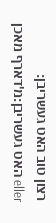רצון טוב האט געשריבן:
eller האט געשריבן:מ'דארף מאכן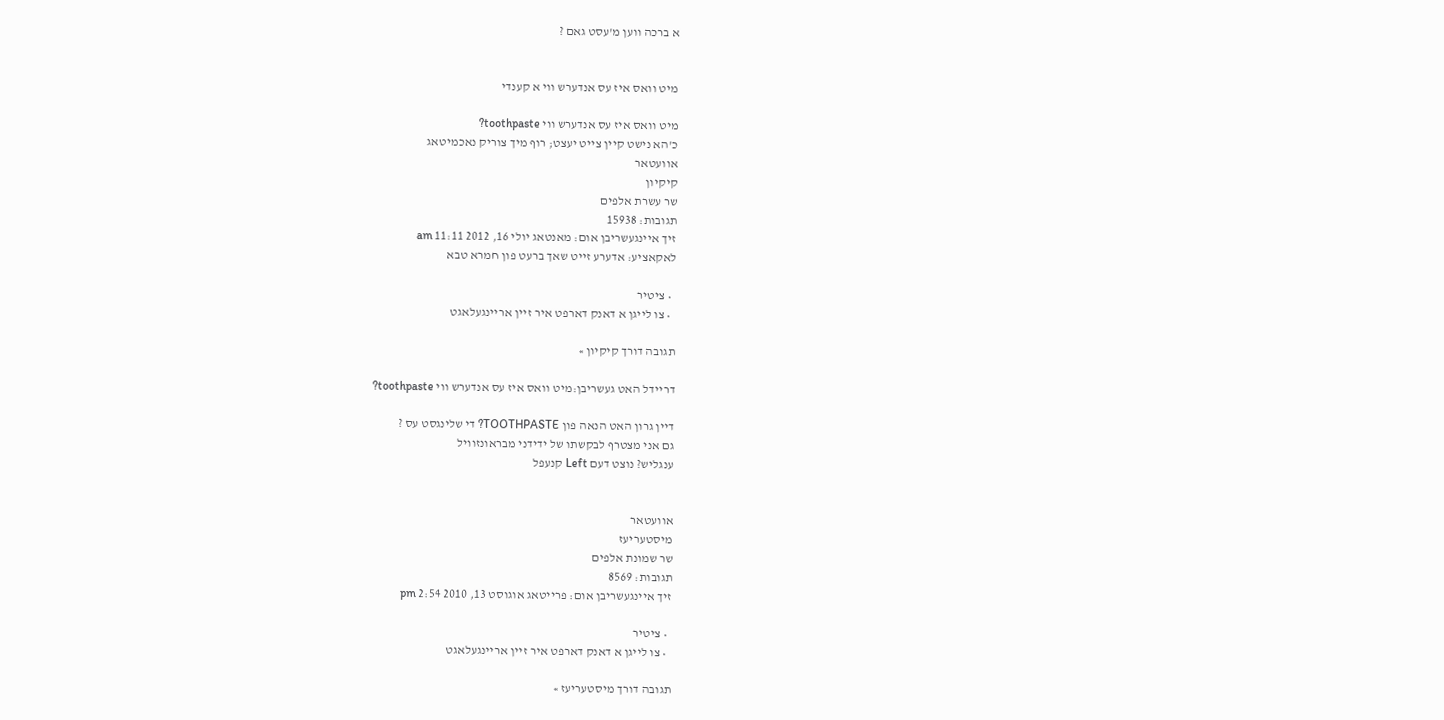א ברכה ווען מ'עסט גאם ?


מיט וואס איז עס אנדערש ווי א קענדי

מיט וואס איז עס אנדערש ווי toothpaste?
כ'הא נישט קיין צייט יעצט; רוף מיך צוריק נאכמיטאג
אוועטאר
קיקיון
שר עשרת אלפים
תגובות: 15938
זיך איינגעשריבן אום: מאנטאג יולי 16, 2012 11:11 am
לאקאציע: אדערע זייט שאך ברעט פון חמרא טבא

  • ציטיר
  • צו לייגן א דאנק דארפט איר זיין אריינגעלאגט

תגובה דורך קיקיון »

דריידל האט געשריבן:מיט וואס איז עס אנדערש ווי toothpaste?

דיין גרון האט הנאה פון TOOTHPASTE? די שלינגסט עס ?
גם אני מצטרף לבקשתו של ידידני מבראונזוויל
ענגליש? נוצט דעם Left קנעפל


אוועטאר
מיסטעריעז
שר שמונת אלפים
תגובות: 8569
זיך איינגעשריבן אום: פרייטאג אוגוסט 13, 2010 2:54 pm

  • ציטיר
  • צו לייגן א דאנק דארפט איר זיין אריינגעלאגט

תגובה דורך מיסטעריעז »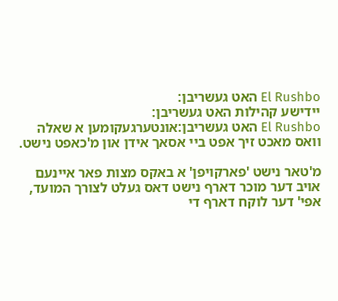El Rushbo האט געשריבן:
יידישע קהילות האט געשריבן:
El Rushbo האט געשריבן:אונטערגעקומען א שאלה וואס מאכט זיך אפט ביי אסאך אידן און מ'כאפט נישט.

מ'טאר נישט 'פארקויפן' א באקס מצות פאר איינעם אויב דער מוכר דארף נישט דאס געלט לצורך המועד, אפי' דער לוקח דארף די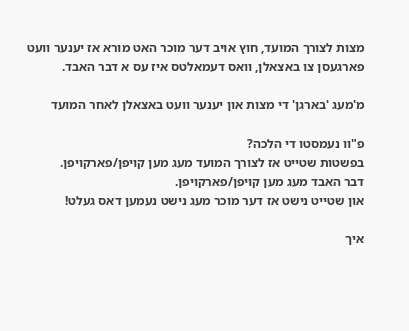מצות לצורך המועד, חוץ אויב דער מוכר האט מורא אז יענער וועט פארגעסן צו באצאלן, וואס דעמאלטס איז עס א דבר האבד.

מ'מעג 'בארגן' די מצות און יענער וועט באצאלן לאחר המועד

פ"וו נעמסטו די הלכה?
בפשטות שטייט אז לצורך המועד מעג מען קויפן/פארקויפן.
דבר האבד מעג מען קויפן/פארקויפן.
און שטייט נישט אז דער מוכר מעג נישט נעמען דאס געלט!

איך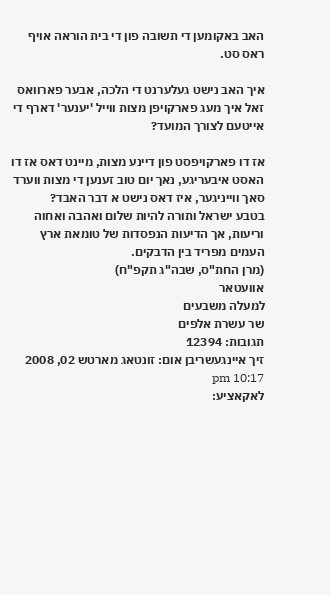האב באקומען די תשובה פון די בית הוראה אויף ראס סט.

איך האב נישט געלערנט די הלכה, אבער פארוואס זאל איך מעג פארקויפן מצות ווייל 'יענער' דארף די אייטעם לצורך המועד?

אז דו פארקויפסט פון דיינע מצות, מיינט דאס אז דו האסט איבעריגע, נאך יום טוב זענען די מצות ווערד סאך ווייניגער, איז דאס נישט א דבר האבד?
בטבע ישראל ותורה להיות שלום ואהבה ואחוה וריעות, אך הדיעות הנפסדות של טומאת ארץ העמים מפריד בין הדבקים.
(מרן החת"ס, שבה"ג תקפ"ח)
אוועטאר
למעלה משבעים
שר עשרת אלפים
תגובות: 12394
זיך איינגעשריבן אום: זונטאג מארטש 02, 2008 10:17 pm
לאקאציע: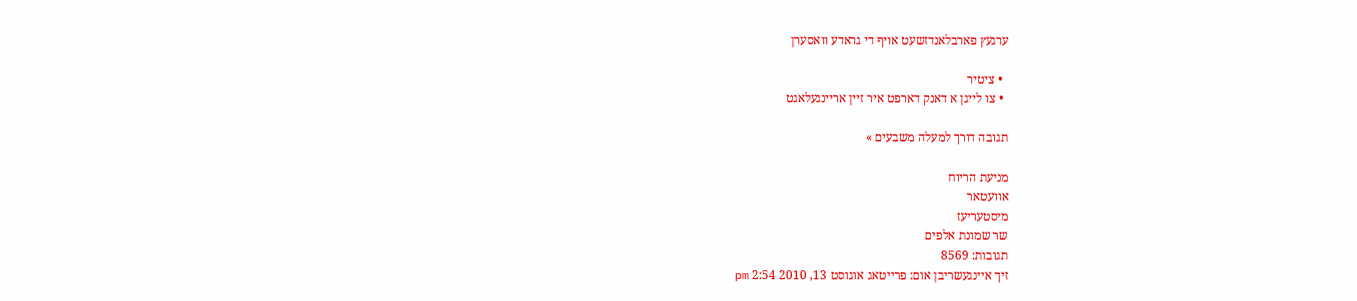ערגעץ פארבלאנדזשעט אויף די גראדע וואסערן

  • ציטיר
  • צו לייגן א דאנק דארפט איר זיין אריינגעלאגט

תגובה דורך למעלה משבעים »

מניעת הריוח
אוועטאר
מיסטעריעז
שר שמונת אלפים
תגובות: 8569
זיך איינגעשריבן אום: פרייטאג אוגוסט 13, 2010 2:54 pm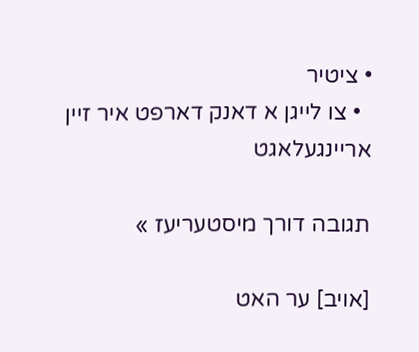• ציטיר
  • צו לייגן א דאנק דארפט איר זיין אריינגעלאגט

תגובה דורך מיסטעריעז »

[אויב] ער האט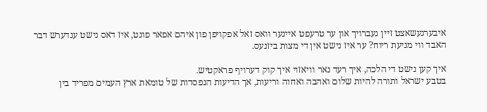איבערגעשאצט זיין געברויך און ער טרעפט איינער וואס זאל אפקויפן פון איהם אפאר פונט, איז דאס נישט ענדערש דבר האבד ווי מניעת ריוח? ער איז נישט אין די מצות ביזנעס.

איך קען נישט די הלכה, איך רעד נאר וויאזוי איך קוק דערויף פראקטיש.
בטבע ישראל ותורה להיות שלום ואהבה ואחוה וריעות, אך הדיעות הנפסדות של טומאת ארץ העמים מפריד בין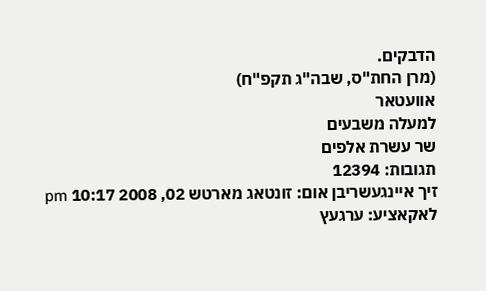הדבקים.
(מרן החת"ס, שבה"ג תקפ"ח)
אוועטאר
למעלה משבעים
שר עשרת אלפים
תגובות: 12394
זיך איינגעשריבן אום: זונטאג מארטש 02, 2008 10:17 pm
לאקאציע: ערגעץ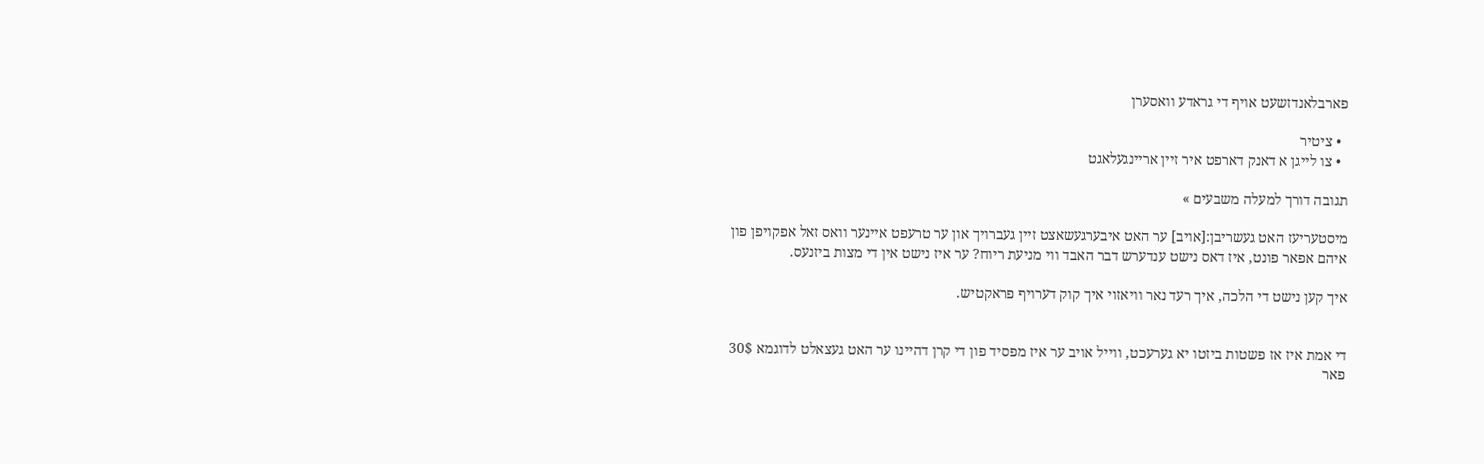פארבלאנדזשעט אויף די גראדע וואסערן

  • ציטיר
  • צו לייגן א דאנק דארפט איר זיין אריינגעלאגט

תגובה דורך למעלה משבעים »

מיסטעריעז האט געשריבן:[אויב] ער האט איבערגעשאצט זיין געברויך און ער טרעפט איינער וואס זאל אפקויפן פון איהם אפאר פונט, איז דאס נישט ענדערש דבר האבד ווי מניעת ריוח? ער איז נישט אין די מצות ביזנעס.

איך קען נישט די הלכה, איך רעד נאר וויאזוי איך קוק דערויף פראקטיש.


די אמת איז אז פשטות ביזטו יא גערעכט, ווייל אויב ער איז מפסיד פון די קרן דהיינו ער האט געצאלט לדוגמא 30$ פאר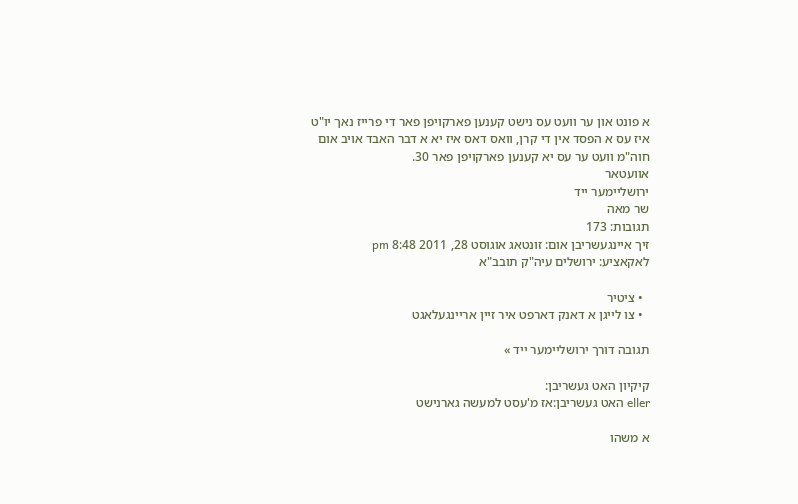א פונט און ער וועט עס נישט קענען פארקויפן פאר די פרייז נאך יו"ט איז עס א הפסד אין די קרן, וואס דאס איז יא א דבר האבד אויב אום חוה"מ וועט ער עס יא קענען פארקויפן פאר 30.
אוועטאר
ירושליימער ייד
שר מאה
תגובות: 173
זיך איינגעשריבן אום: זונטאג אוגוסט 28, 2011 8:48 pm
לאקאציע: ירושלים עיה"ק תובב"א

  • ציטיר
  • צו לייגן א דאנק דארפט איר זיין אריינגעלאגט

תגובה דורך ירושליימער ייד »

קיקיון האט געשריבן:
eller האט געשריבן:אז מ'עסט למעשה גארנישט

א משהו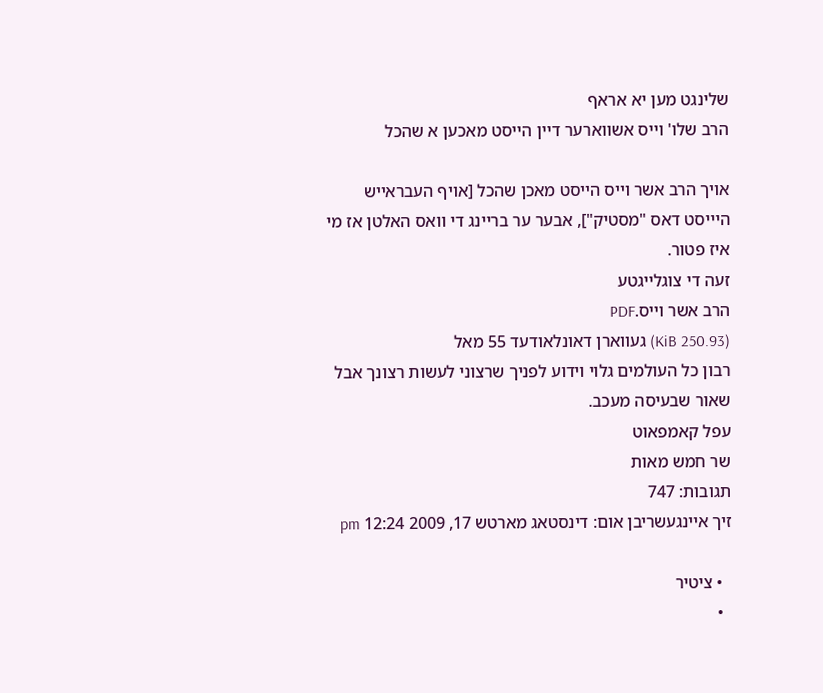שלינגט מען יא אראף
הרב שלו' וייס אשווארער דיין הייסט מאכען א שהכל

אויך הרב אשר וייס הייסט מאכן שהכל [אויף העבראייש היייסט דאס "מסטיק"], אבער ער בריינג די וואס האלטן אז מי איז פטור.
זעה די צוגלייגטע
הרב אשר וייס.PDF
(250.93 KiB) געווארן דאונלאודעד 55 מאל
רבון כל העולמים גלוי וידוע לפניך שרצוני לעשות רצונך אבל שאור שבעיסה מעכב.
עפל קאמפאוט
שר חמש מאות
תגובות: 747
זיך איינגעשריבן אום: דינסטאג מארטש 17, 2009 12:24 pm

  • ציטיר
  •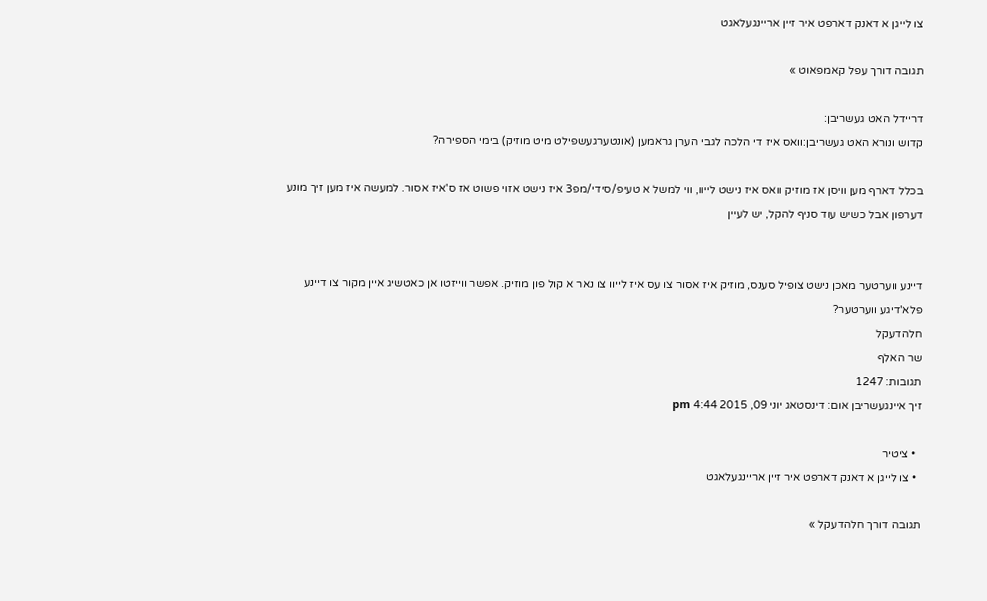צו לייגן א דאנק דארפט איר זיין אריינגעלאגט

תגובה דורך עפל קאמפאוט »

דריידל האט געשריבן:
קדוש ונורא האט געשריבן:וואס איז די הלכה לגבי הערן גראמען (אונטערגעשפילט מיט מוזיק) בימי הספירה?

בכלל דארף מען וויסן אז מוזיק וואס איז נישט לייוו, ווי למשל א טעיפ/סידי/מפ3 איז נישט אזוי פשוט אז ס'איז אסור. למעשה איז מען זיך מונע דערפון אבל כשיש עוד סניף להקל, יש לעיין


דיינע ווערטער מאכן נישט צופיל סענס, מוזיק איז אסור צו עס איז לייוו צו נאר א קול פון מוזיק. אפשר ווייזטו אן כאטשיג איין מקור צו דיינע פלא'דיגע ווערטער?
חלהדעקל
שר האלף
תגובות: 1247
זיך איינגעשריבן אום: דינסטאג יוני 09, 2015 4:44 pm

  • ציטיר
  • צו לייגן א דאנק דארפט איר זיין אריינגעלאגט

תגובה דורך חלהדעקל »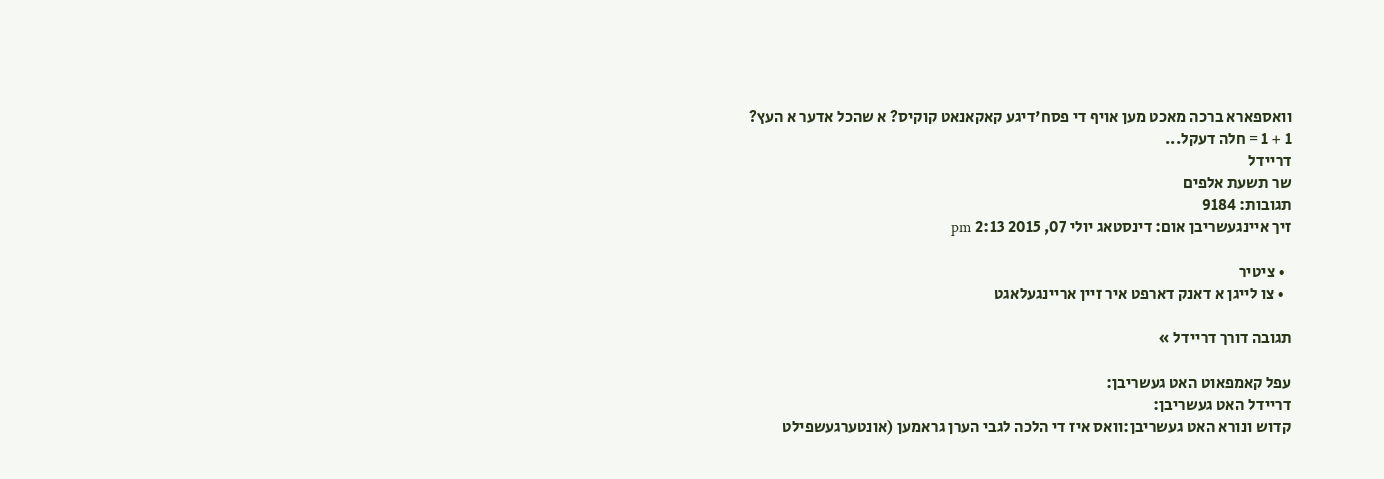וואספארא ברכה מאכט מען אויף די פסח'דיגע קאקאנאט קוקיס? א שהכל אדער א העץ?
1 + 1 = חלה דעקל...
דריידל
שר תשעת אלפים
תגובות: 9184
זיך איינגעשריבן אום: דינסטאג יולי 07, 2015 2:13 pm

  • ציטיר
  • צו לייגן א דאנק דארפט איר זיין אריינגעלאגט

תגובה דורך דריידל »

עפל קאמפאוט האט געשריבן:
דריידל האט געשריבן:
קדוש ונורא האט געשריבן:וואס איז די הלכה לגבי הערן גראמען (אונטערגעשפילט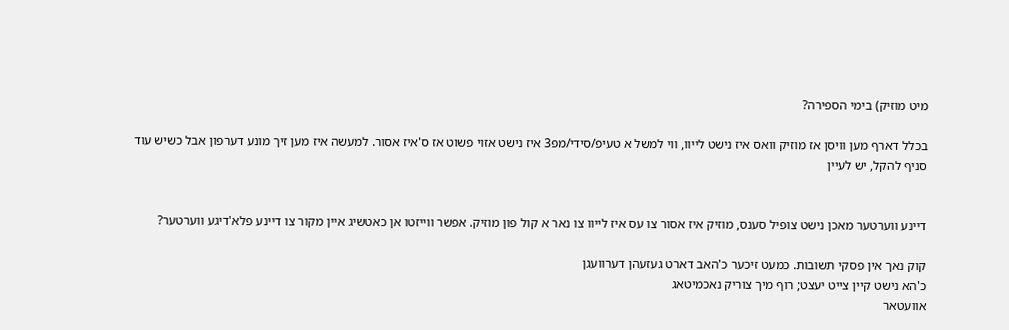מיט מוזיק) בימי הספירה?

בכלל דארף מען וויסן אז מוזיק וואס איז נישט לייוו, ווי למשל א טעיפ/סידי/מפ3 איז נישט אזוי פשוט אז ס'איז אסור. למעשה איז מען זיך מונע דערפון אבל כשיש עוד סניף להקל, יש לעיין


דיינע ווערטער מאכן נישט צופיל סענס, מוזיק איז אסור צו עס איז לייוו צו נאר א קול פון מוזיק. אפשר ווייזטו אן כאטשיג איין מקור צו דיינע פלא'דיגע ווערטער?

קוק נאך אין פסקי תשובות. כמעט זיכער כ'האב דארט געזעהן דערוועגן
כ'הא נישט קיין צייט יעצט; רוף מיך צוריק נאכמיטאג
אוועטאר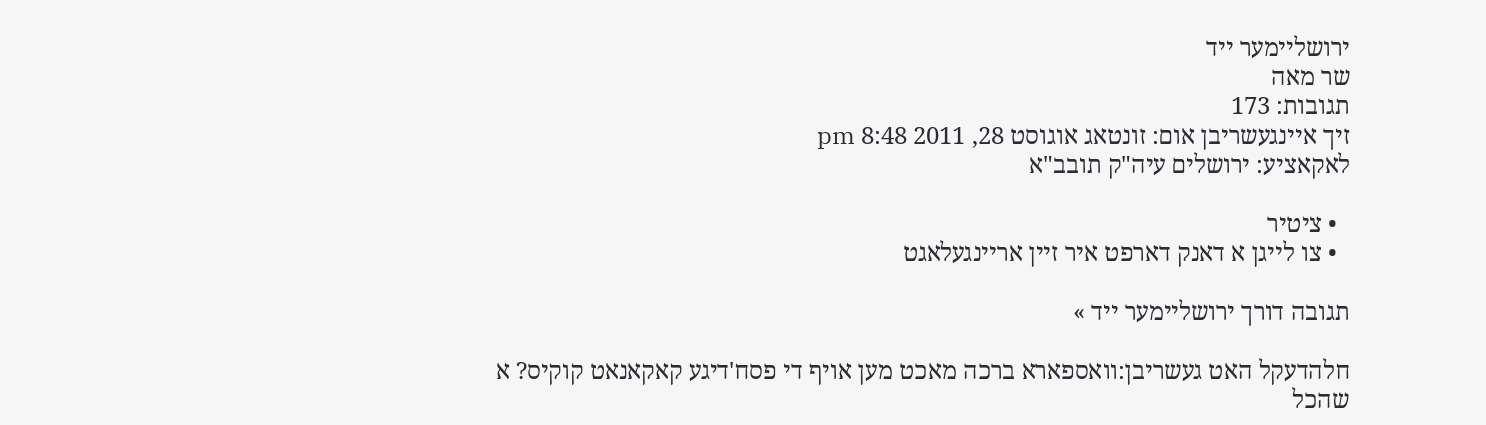ירושליימער ייד
שר מאה
תגובות: 173
זיך איינגעשריבן אום: זונטאג אוגוסט 28, 2011 8:48 pm
לאקאציע: ירושלים עיה"ק תובב"א

  • ציטיר
  • צו לייגן א דאנק דארפט איר זיין אריינגעלאגט

תגובה דורך ירושליימער ייד »

חלהדעקל האט געשריבן:וואספארא ברכה מאכט מען אויף די פסח'דיגע קאקאנאט קוקיס? א שהכל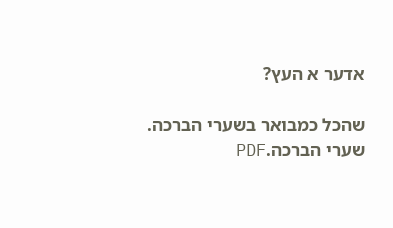אדער א העץ?

שהכל כמבואר בשערי הברכה.
שערי הברכה.PDF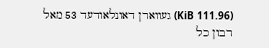(111.96 KiB) געווארן דאונלאודעד 53 מאל
רבון כל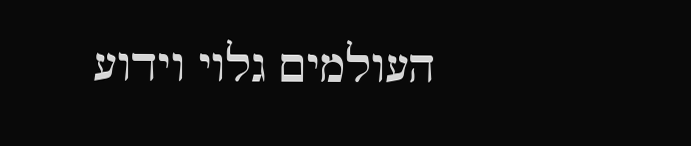העולמים גלוי וידוע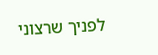לפניך שרצוני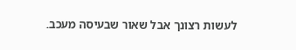לעשות רצונך אבל שאור שבעיסה מעכב.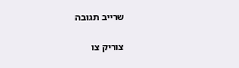שרייב תגובה

צוריק צו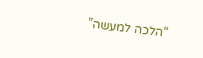“הלכה למעשה”